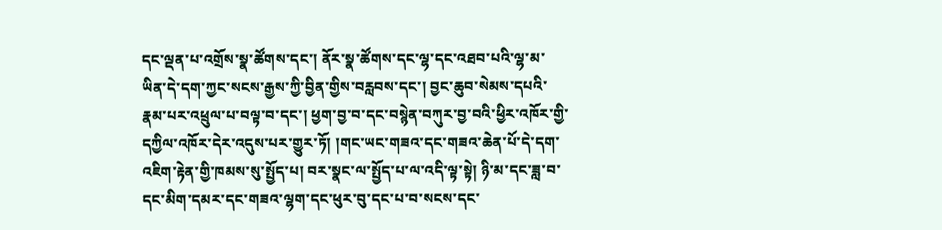དང་ལྡན་པ་འགྲོས་སྣ་ཚོགས་དང་། ནོར་སྣ་ཚོགས་དང་ལྷ་དང་འཐབ་པའི་ལྷ་མ་ཡིན་དེ་དག་ཀྱང་སངས་རྒྱས་ཀྱི་བྱིན་གྱིས་བརླབས་དང་། བྱང་ཆུབ་སེམས་དཔའི་རྣམ་པར་འཕྲུལ་པ་བལྟ་བ་དང་། ཕྱག་བྱ་བ་དང་བསྙེན་བཀུར་བྱ་བའི་ཕྱིར་འཁོར་གྱི་དཀྱིལ་འཁོར་དེར་འདུས་པར་གྱུར་ཏོ། །གང་ཡང་གཟའ་དང་གཟའ་ཆེན་པོ་དེ་དག་འཇིག་རྟེན་གྱི་ཁམས་སུ་སྤྱོད་པ། བར་སྣང་ལ་སྤྱོད་པ་ལ་འདི་ལྟ་སྟེ། ཉི་མ་དང་ཟླ་བ་དང་མིག་དམར་དང་གཟའ་ལྷག་དང་ཕུར་བུ་དང་པ་བ་སངས་དང་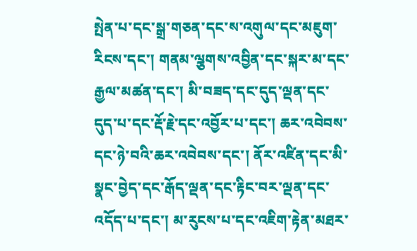སྤེན་པ་དང་སྒྲ་གཅན་དང་ས་འགུལ་དང་མཇུག་རིངས་དང་། གནམ་ལྕགས་འབྱིན་དང་སྐར་མ་དང་རྒྱལ་མཚན་དང་། མི་བཟད་དང་དུད་ལྡན་དང་དུད་པ་དང་རྡོ་རྗེ་དང་འབྱོར་པ་དང་། ཆར་འབེབས་དང་ཉེ་བའི་ཆར་འབེབས་དང་། ནོར་འཛིན་དང་མི་སྣང་བྱེད་དང་རྒོད་ལྡན་དང་རྟིང་བར་ལྡན་དང་འདོད་པ་དང་། མ་རུངས་པ་དང་འཇིག་རྟེན་མཐར་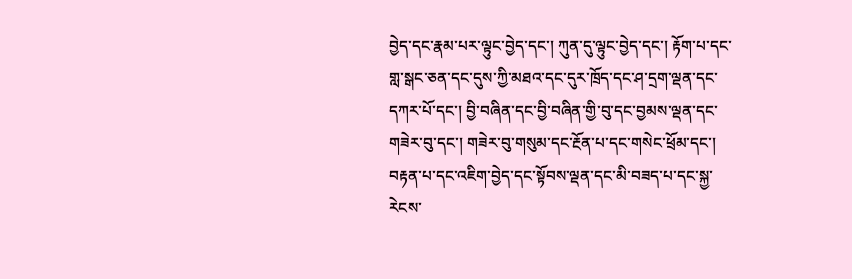བྱེད་དང་རྣམ་པར་ལྟུང་བྱེད་དང་། ཀུན་དུ་ལྟུང་བྱེད་དང་། རྟོག་པ་དང་གླ་སྒང་ཅན་དང་དུས་ཀྱི་མཐའ་དང་དུར་ཁྲོད་དང་ཤ་དྲག་ལྡན་དང་དཀར་པོ་དང་། བྱི་བཞིན་དང་བྱི་བཞིན་གྱི་བུ་དང་བྱམས་ལྡན་དང་གཟེར་བུ་དང་། གཟེར་བུ་གསུམ་དང་རྔོན་པ་དང་གསེང་ཕྲོམ་དང་། བརྟན་པ་དང་འཇིག་བྱེད་དང་སྟོབས་ལྡན་དང་མི་བཟད་པ་དང་སྐྱ་རེངས་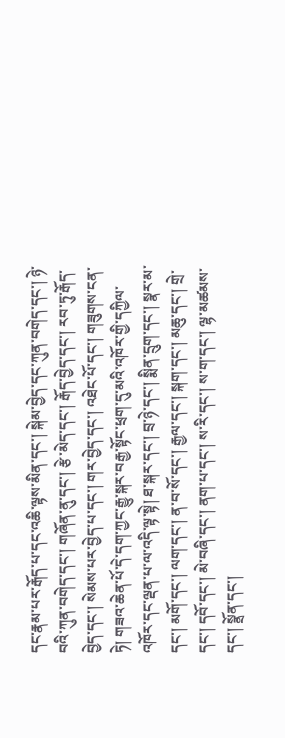དང་རྣམ་པར་རྒོད་པ་དང་འཆི་ལྟས་མིན་དང་། སྐེམ་བྱེད་དང་ཀུན་བགེད་དང་། ཉེ་བའི་ཀུན་བགེད་དང་། གཞོན་ནུ་དང་། རྩེ་མེད་དང་། རྒོད་བྱེད་དང་། རབ་ཏུ་རྒོད་བྱེད་དང་། སེམས་པར་བྱེད་པ་དང་། གར་བྱེད་དང་། འཐེང་པོ་དང་། གཟུགས་ངན་ཏེ། གཟའ་ཆེན་པོ་དེ་དག་ཀྱང་རྒྱུ་སྐར་བརྒྱ་སྟོང་ཕྲག་དུ་མའི་འཁོར་གྱི་དཀྱིལ་འཁོར་དང་ལྡན་པ་ལ་འདི་ལྟ་སྟེ། ཐ་སྐར་དང་། བྲ་ཉེ་དང་། སྨིན་དྲུག་དང་། སྣར་མ་དང་། མགོ་དང་། ལག་དང་། ན་བ་སོ་དང་། རྒྱལ་དང་། སྐག་དང་། མཆུ་དང་། གྲེ་དང་། དབོ་དང་། མེ་བཞི་དང་། ནག་པ་དང་། ས་རི་དང་། ས་ག་དང་། ལྷ་མཚམས་དང་། སྣྲོན་དང་།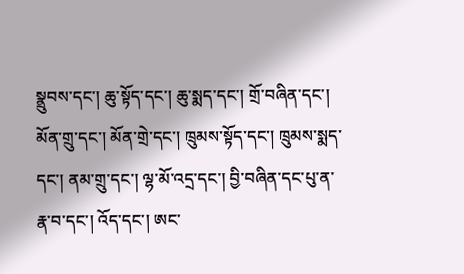སྣྲུབས་དང་། ཆུ་སྟོད་དང་། ཆུ་སྨད་དང་། གྲོ་བཞིན་དང་། མོན་གྲུ་དང་། མོན་གྲེ་དང་། ཁྲུམས་སྟོད་དང་། ཁྲུམས་སྨད་དང་། ནམ་གྲུ་དང་། ལྷ་མོ་འདྲ་དང་། བྱི་བཞིན་དང་པུ་ན་རྣ་བ་དང་། འོད་དང་། ཨང་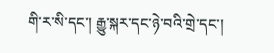གི་ར་སི་དང་། རྒྱུ་སྐར་དང་ཉེ་བའི་གྲེ་དང་།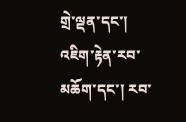གྲེ་ལྡན་དང་། འཇིག་རྟེན་རབ་མཆོག་དང་། རབ་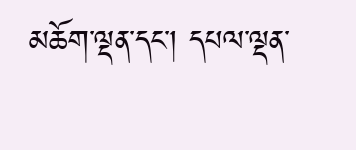མཆོག་ལྡན་དང་། དཔལ་ལྡན་